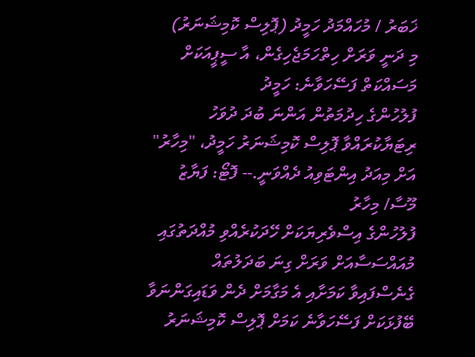ޚަބަރު / މުހައްމަދު ހަމީދު (ޕޮލިސް ކޮމިޝަނަރު)
މި ދަނީ ވަރަށް ހިތްހަމަޖެހިގެން، އާ ސީޕީއަކަށް މަސައްކަތް ފަސޭހަވާނެ: ހަމީދު
ފުލުހުންގެ ހިދުމަތުން އަންނަ ބުދަ ދުވަހު ރިޓަޔާކުރައްވާ ޕޮލިސް ކޮމިޝަނަރު ހަމީދު، "މިހާރު" އަށް މިއަދު އިންޓަވިއު ދެއްވަނީ.-- ފޮޓޯ: ފަޔާޒު މޫސާ/ މިހާރު
ފުލުހުންގެ އިސްވެރިޔަކަށް ހޭދަކުރެއްވި މުއްދަތުގައި މުއައްސަސާއަށް ވަރަށް ގިނަ ބަދަލުތައް ގެނެސްފައިވާ ކަމަށާއި އެ މަގާމަށް ދެން ވަޑައިގަންނަވާ ބޭފުޅަކަށް ފަސޭހަވާނެ ކަމަށް ޕޮލިސް ކޮމިޝަނަރު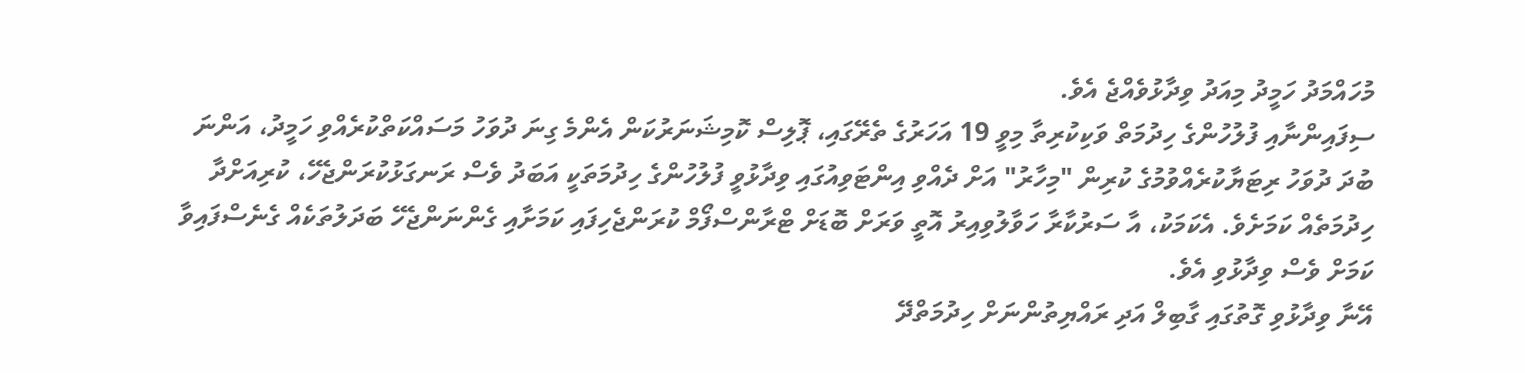މުހައްމަދު ހަމީދު މިއަދު ވިދާޅުވެއްޖެ އެވެ.
ސިފައިންނާއި ފުލުހުންގެ ހިދުމަތް ވަކިކުރިތާ މިވީ 19 އަހަރުގެ ތެރޭގައި، ޕޮލިސް ކޮމިޝަނަރުކަން އެންމެ ގިނަ ދުވަހު މަސައްކަތްކުރެއްވި ހަމީދު، އަންނަ ބުދަ ދުވަހު ރިޓަޔާކުރެއްވުމުގެ ކުރިން "މިހާރު" އަށް ދެއްވި އިންޓަވިއުގައި ވިދާޅުވީ ފުލުހުންގެ ހިދުމަތަކީ އަބަދު ވެސް ރަނގަޅުކުރަންޖެހޭ، ކުރިއަށްދާ ހިދުމަތެއް ކަމަށެވެ. އެކަމަކު، އާ ސަރުކާރާ ހަވާލުވިއިރު އޮތީ ވަރަށް ބޮޑަށް ޓްރާންސްފޯމް ކުރަންޖެހިފައި ކަމަށާއި ގެންނަންޖެހޭ ބަދަލުތަކެއް ގެނެސްފައިވާ ކަމަށް ވެސް ވިދާޅުވި އެވެ.
އޭނާ ވިދާޅުވި ގޮތުގައި ގާބިލް އަދި ރައްޔިތުންނަށް ހިދުމަތްދޭ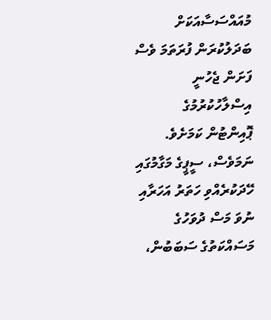މުއައްސަސާއަކަށް ބަދަލުކުރަން ފުރަތަމަ ވެސް ފަށަން ޖެހުނީ އިސްލާހުކުރުމުގެ ޕޮއިންޓުން ކަމަށެވެ.
ނަމަވެސް، ސީޕީގެ މަގާމުގައި ހޭދަކުރެއްވި ހަތަރު އަހަރާއި ނުވަ މަސް ދުވަހުގެ މަސައްކަތުގެ ސަބަބުން،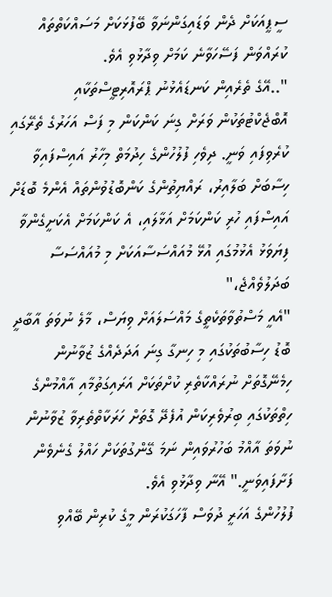ސީޕީއަކަށް ދެން ވަޑައިގަންނަވާ ބޭފުޅަކަށް މަސައްކަތްތައް ކުރައްވަން ފަސޭހަވާނެ ކަމަށް ވިދާޅުވި އެވެ.
"..އޭގެ ތެރެއިން ކަނޑައެޅުނު ޕްރައޮރިޓީސްތަކާއި އޮބްޖެކްޓުތަކުން ވަރަށް ގިނަ ކަންކަން މި ފަސް އަހަރުގެ ތެރޭގައި ކުރެވިފައި ވަނީ. ދިވެހި ފުލުހުންގެ ހިދުމަތް މިހާރު އައިސްފައިވާ ހިސާބަށް ބަލާއިރު، ރައްޔިތުންގެ ކަންބޮޑުވުންތައް އެންމެ ބޮޑަށް އައިސްފައި ހުރި ކަންކަމަށް އަޅާލައި، އެ ކަންކަމަށް އެކަށީގެންވާ ފިޔަވަޅު އެޅުމުގައި އުޅޭ މުއައްސަސާއަކަށް މި މުއައްސަސާ ބަދަލުވެއްޖެ،"
"އެއީ މަސްތުވާތަކެތީގެ މައްސަލައަށް ވިޔަސް، މާލެ ނުވަތަ އާބާދީ ބޮޑު ހިސާބުތަކުގައި މި ހިނގާ ގިނަ އަދަދެއްގެ ޒުވާނުން ހިމެނޭގޮތަށް ނުރައްކާތެރި ކުށްތަކަށް އަރައިގަތުމާއި އާއްމުންގެ ހިތްތަކުގައި ބިރުވެރިކަން އުފެދޭ ގޮތަށް ހަރަކާތްތެރިވާ ޒުވާނުން ނުވަތަ އާއްމު ބަހުރުވައިން ނަމަ ގޭންގުތަކަށް ހައްލު ގެނެވެން ފަށާފައިވަނީ." އޭނާ ވިދާޅުވި އެވެ.
ފުލުހުންގެ އަހަރީ ދުވަސް ފާހަގަކުރަން މީގެ ކުރިން ބޭއްވި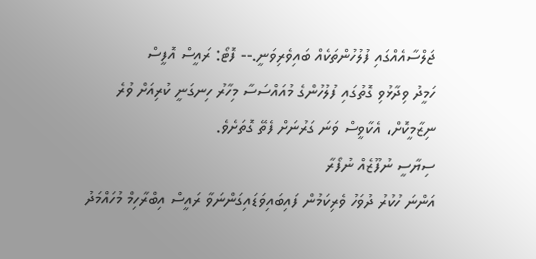ޖަލްސާއެއްގައި ފުލުހުންތަކެއް ބައިވެރިވަނީ.-- ފޮޓޯ: ރައީސް އޮފީސް
ހަމީދު ވިދާޅުވި ގޮތުގައި ފުލުހުންގެ މުއައްސަސާ މިހާރު ހިނގަނީ ކުރިއަށް ވުރެ ނިޒާމީކޮށް، އެކާވީސް ވަނަ ގަރުނަށް ފެތޭ ގޮތަށެވެ.
ސިޔާސީ ނުފޫޒެއް ނުފޯރާ
އަންނަ ހުކުރު ދުވަހު ވެރިކަމުން ފައިބައިވަޑައިގަންނަވާ ރައީސް އިބްރާހިމް މުހައްމަދު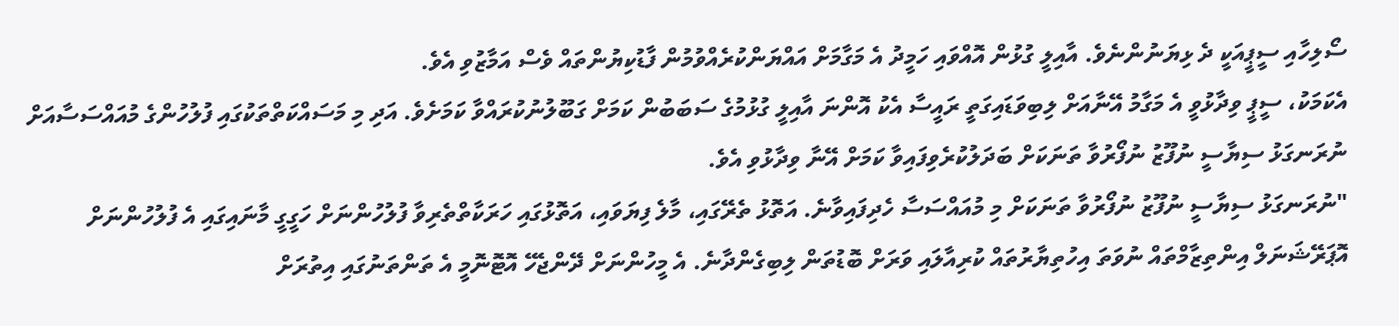ސޯލިހާއި ސީޕީއަކީ ދެ ޅިޔަނުންނެވެ. އާއިލީ ގުޅުން އޮއްވައި ހަމީދު އެ މަގާމަށް އައްޔަންކުރެއްވުމުން ފާޑުކިޔުންތައް ވެސް އަމާޒުވި އެވެ.
އެކަމަކު، ސީޕީ ވިދާޅުވީ އެ މަގާމު އޭނާއަށް ލިބިވަޑައިގަތީ ރައީސާ އެކު އޮންނަ އާއިލީ ގުޅުމުގެ ސަބަބުން ކަމަށް ގަބޫލުނުކުރައްވާ ކަމަށެވެ. އަދި މި މަސައްކަތްތަކުގައި ފުލުހުންގެ މުއައްސަސާއަށް ނުރަނގަޅު ސިޔާސީ ނުފޫޒު ނުފޯރުވާ ތަނަކަށް ބަދަލުކުރެވިފައިވާ ކަމަށް އޭނާ ވިދާޅުވި އެވެ.
"ނުރަނގަޅު ސިޔާސީ ނުފޫޒު ނުފޯރުވާ ތަނަކަށް މި މުއައްސަސާ ހެދިފައިވާނެ. އަތޮޅު ތެރޭގައި، މާލެ ފިޔަވައި، އަތޮޅުގައި ހަރަކާތްތެރިވާ ފުލުހުންނަށް ހަގީގީ މާނައިގައި އެ ފުލުހުންނަށް އޮޕަރޭޝަނަލް އިންތިޒާމްތައް ނުވަތަ އިހުތިޔާރުތައް ކުރިއާލައި ވަރަށް ބޮޑުތަން ލިބިގެންދާނެ. އެ މީހުންނަށް ދޭންޖެހޭ އޮޓޮނޮމީ އެ ތަންތަނުގައި އިތުރަށް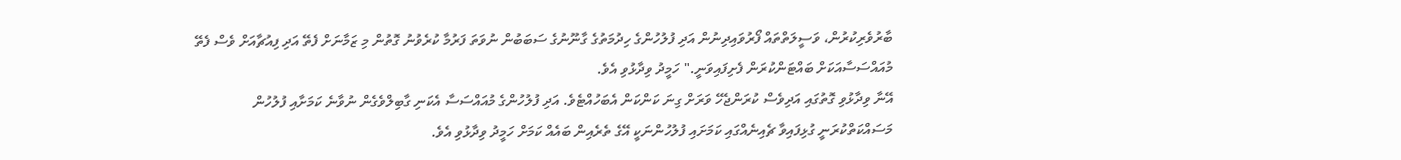ބާރުވެރިކުރުން، ވަސީލަތްތައް ފޯރުވައިދިނުން އަދި ފުލުހުންގެ ހިދުމަތުގެ ގާނޫނުގެ ސަބަބުން ނުވަތަ ފަރުމާ ކުރެވުނު ގޮތުން މި ޒަމާނަށް ފެތޭ އަދި ފިއުޗާއަށް ވެސް ފެތޭ މުއައްސަސާއަކަށް ބައްޓަންކުރަން ފެށިފައިވަނީ." ހަމީދު ވިދާޅުވި އެވެ.
އޭނާ ވިދާޅުވި ގޮތުގައި އަދިވެސް ކުރަންޖެހޭ ވަރަށް ގިނަ ކަންކަން އެބަހުއްޓެވެ. އަދި ފުލުހުންގެ މުއައްސަސާ އެކަނި ގާބިލްވެގެން ނުވާނެ ކަމަށާއި ފުލުހުން މަސައްކަތްކުރަނީ ގުޅިފައިވާ ޗެއިނެއްގައި ކަމަށައި ފުލުހުންނަކީ އޭގެ ތެރެއިން ބައެއް ކަމަށް ހަމީދު ވިދާޅުވި އެވެ.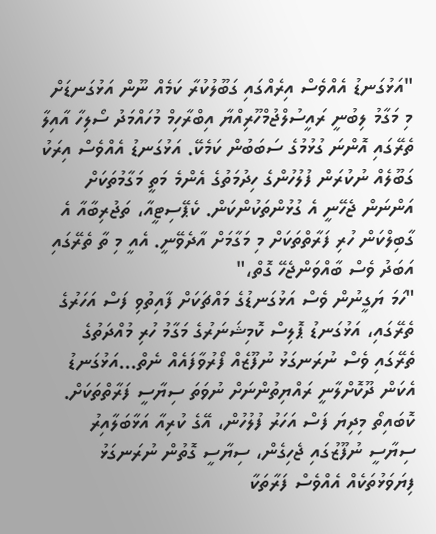"އަޅުގަނޑު އެއްވެސް އިރެއްގައި ގަބޫލުކުރާ ކަމެއް ނޫން އަޅުގަނޑަށް މި މަގާމު ލިބުނީ ރައީސުލްޖުމްހޫރިއްޔާ އިބްރާހިމް މުހައްމަދު ސޯލިހާ އާއިލާ ތެރޭގައި އޮންނަ ގުޅުމުގެ ސަބަބުން ކަމެކޭ. އަޅުގަނޑު އެއްވެސް އިރަކު ގަބޫލެއް ނުކުރަން ފުލުހުންގެ ހިދުމަތުގެ އެންމެ މަތީ މަގާމުތަކަށް އަންނަން ޖެހޭނީ އެ ގުޅުންތަކުންކަން. ކެޕޭސިޓީއާ، ތަޖުރިބާއާ އެ ގާބިލްކަން ހުރި ފަރާތްތަކަށް މި މަގާމަށް އާދެވޭނީ. އެއީ މި ތާ ތެރޭގައި އަބަދު ވެސް ބާއްވަންޖެހޭ ގޮތް،"
"ހަމަ ޔަގީނުން ވެސް އަޅުގަނޑުގެ މައްޗަކަށް ފާއިތުވި ފަސް އަހަރުގެ ތެރޭގައި، އަޅުގަނޑު ޕޮލިސް ކޮމިޝަނަރުގެ މަގާމު ހުރި މުއްދަތުގެ ތެރޭގައި ވެސް ނުރަނގަޅު ނުފޫޒެއް ފޯރުވާފައެއް ނެތް...އަޅުގަނޑު އެކަން ދޫކޮށްލާނީ ރައްޔިތުންނަށް ނުވަތަ ސިޔާސީ ފަރާތްތަކަށް. ކޮބައިތޯ މިދިޔަ ފަސް އަހަރު ފުލުހުން، އޭގެ ކުރިއާ އަޅާބަލާއިރު ސިޔާސީ ނުފޫޒުގައި ޖެހިގެން، ސިޔާސީ ގޮތުން ނުރަނގަޅު ފިޔަވަޅުތަކެއް އެއްވެސް ފަރާތަކާ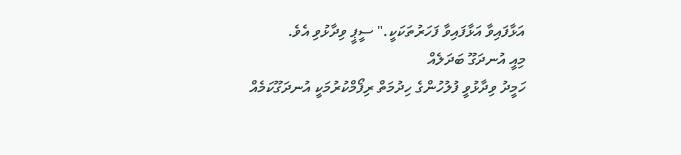އަޅާފައިވާ އަޅާފައިވާ ފަހަރުތަކަކީ." ސީޕީ ވިދާޅުވި އެވެ.
މިއީ އުނދަގޫ ބަދަލެއް
ހަމީދު ވިދާޅުވީ ފުލުހުންގެ ހިދުމަތް ރިފޯމްކުރުމަކީ އުނދަގޫކަމެއް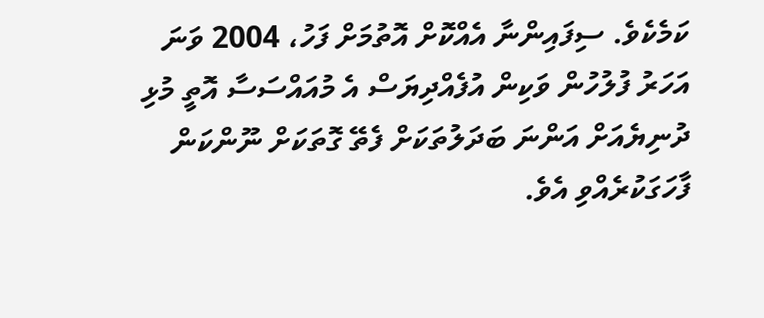ކަމެކެވެ. ސިފައިންނާ އެއްކޮށް އޮތުމަށް ފަހު، 2004 ވަނަ އަހަރު ފުލުހުން ވަކިން އުފެއްދިޔަސް އެ މުއައްސަސާ އޮތީ މުޅި ދުނިޔެއަށް އަންނަ ބަދަލުތަކަށް ފެތޭ ގޮތަކަށް ނޫންކަން ފާހަގަކުރެއްވި އެވެ.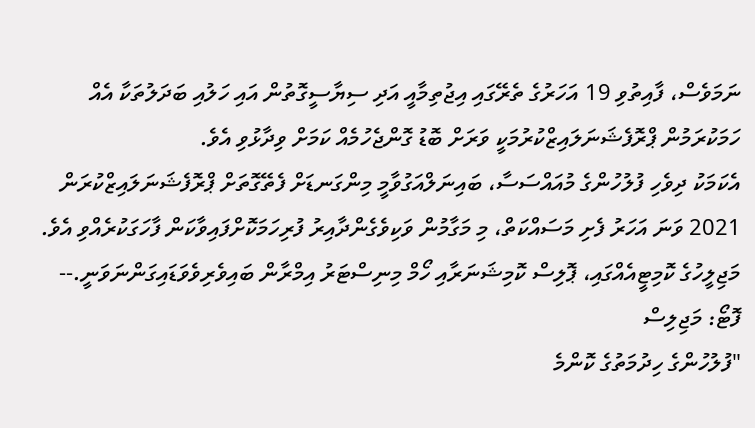ނަމަވެސް، ފާއިތުވި 19 އަހަރުގެ ތެރޭގައި އިޖުތިމާއީ އަދި ސިޔާސީގޮތުން އައި ހަލުއި ބަދަލުތަކާ އެއް ހަމަކުރަމުން ޕްރޮފެޝަނަލައިޒްކުރުމަކީ ވަރަށް ބޮޑު ގޮންޖެހުމެއް ކަމަށް ވިދާޅުވި އެވެ.
އެކަމަކު ދިވެހި ފުލުހުންގެ މުއައްސަސާ، ބައިނަލްއަގުވާމީ މިންގަނޑަށް ފެތޭގޮތަށް ޕްރޮފެޝަނަލައިޒްކުރަން 2021 ވަނަ އަހަރު ފެށި މަސައްކަތް، މި މަގާމުން ވަކިވެގެންދާއިރު ފުރިހަމަކޮށްފައިވާކަން ފާހަގަކުރެއްވި އެވެ.
މަޖިލީހުގެ ކޮމިޓީއެއްގައި، ޕޮލިސް ކޮމިޝަނަރާއި ހޯމް މިނިސްޓަރު އިމްރާން ބައިވެރިވެވަޑައިގަންނަވަނީ.-- ފޮޓޯ: މަޖިލިސް
"ފުލުހުންގެ ހިދުމަތުގެ ކޮންމެ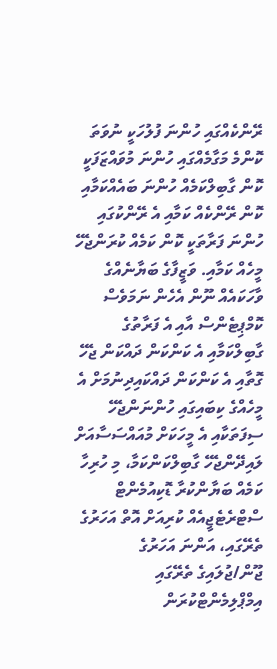ރޭންކެއްގައި ހުންނަ ފުލުހަކީ ނުވަތަ ކޮންމެ މަގާމެއްގައި ހުންނަ މުވައްޒަފަކީ ކޮން ގާބިލްކަމެއް ހުންނަ ބައެއްކަމާއި ކޮން ރޭންކެއް ކަމާއި އެ ރޭންކުގައި ހުންނަ ފަރާތަކީ ކޮން ކަމެއް ކުރަންޖެހޭ މީހެއް ކަމާއި. ވަޒީފާގެ ބަޔާނެއްގެ ވާހަކައެއް ނޫން އެހެން ނަމަވެސް ކޮމްޕިޓެންސް އާއި އެ ފަރާތުގެ ގާބިލްކަމާއި އެ ކަންކަން ދައްކަން ޖެހޭ ގޮތާއި އެ ކަންކަން ދައްކައިދިނުމަށް އެ މީހެއްގެ ކިބައިގައި ހުންނަންޖެހޭ ސިފަތަކާއި އެ މީހަކަށް މުއައްސަސާއަށް ލައިދޭންޖެހޭ ގާބިލްކަންކަމާ، މި ހުރިހާ ކަމެއް ބަޔާންކުރާ ޑޮކިއުމެންޓް ސްޓްރެޓެޖީއެއް ކުރިއަށް އޮތް އަހަރުގެ ތެރޭގައި، އަންނަ އަހަރުގެ ޖޫން/ޖުލައިގެ ތެރޭގައި އިމްޕްލިމެންޓްކުރަން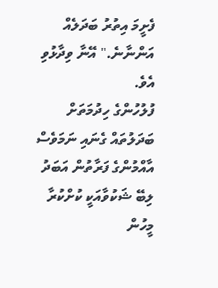ފެށީމަ އިތުރު ބަދަލެއް އަންނާނެ." އޭނާ ވިދާޅުވި އެވެ.
ފުލުހުންގެ ހިދުމަތަށް ބަދަލުތައް ގެނައި ނަމަވެސް އާއްމުންގެ ފަރާތުން އަބަދު ލިބޭ ޝަކުވާއަކީ ކުށްކުރާ މީހުން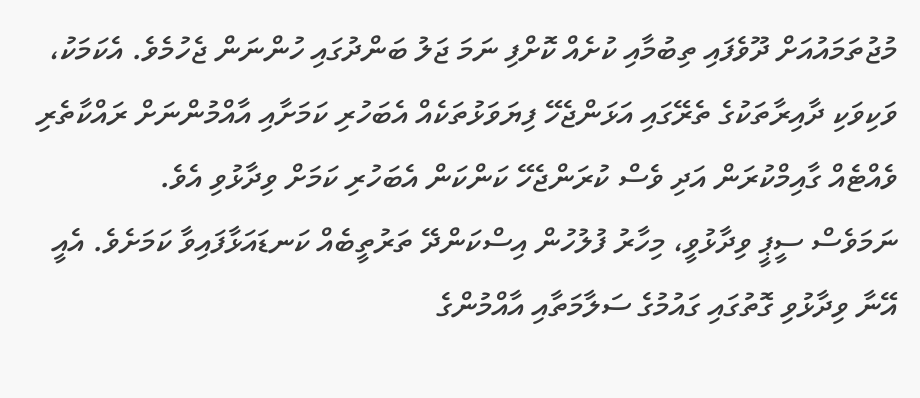މުޖުތަމައުއަށް ދޫވެފައި ތިބުމާއި ކުށެއް ކޮށްފި ނަމަ ޖަލު ބަންދުގައި ހުންނަން ޖެހުމެވެ. އެކަމަކު، ވަކިވަކި ދާއިރާތަކުގެ ތެރޭގައި އަޅަންޖެހޭ ފިޔަވަޅުތަކެއް އެބަހުރި ކަމަށާއި އާއްމުންނަށް ރައްކާތެރި ވެއްޓެއް ގާއިމްކުރަން އަދި ވެސް ކުރަންޖެހޭ ކަންކަން އެބަހުރި ކަމަށް ވިދާޅުވި އެވެ.
ނަމަވެސް ސީޕީ ވިދާޅުވީ، މިހާރު ފުލުހުން އިސްކަންދޭ ތަރުތީބެއް ކަނޑައަޅާފައިވާ ކަމަށެވެ. އެއީ އޭނާ ވިދާޅުވި ގޮތުގައި ގައުމުގެ ސަލާމަތާއި އާއްމުންގެ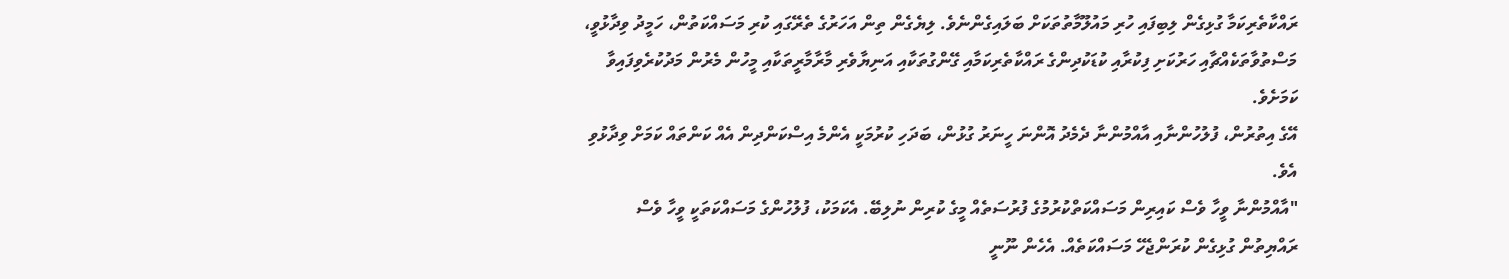ރައްކާތެރިކަމާ ގުޅިގެން ލިބިފައި ހުރި މައުލޫމާތުތަކަށް ބަލައިގެންނެވެ. ލިޔެގެން ތިން އަހަރުގެ ތެރޭގައި ކުރި މަސައްކަތުން، ހަމީދު ވިދާޅުވީ، މަސްތުވާތަކެއްޗާއި ހަރުކަށި ފިކުރާއި ކުޑަކުދިންގެ ރައްކާތެރިކަމާއި ގޭންގުތަކާއި އަނިޔާވެރި މާރާމާރީތަކާއި މީހުން މެރުން މަދުކުރެވިފައިވާ ކަމަށެވެ.
އޭގެ އިތުރުން، ފުލުހުންނާއި އާއްމުންނާ ދެމެދު އޮންނަ ހީނަރު ގުޅުން، ބަދަހި ކުރުމަކީ އެންމެ އިސްކަންދިން އެއް ކަންތައް ކަމަށް ވިދާޅުވި އެވެ.
"އާއްމުންނާ ވީހާ ވެސް ކައިރިން މަސައްކަތްކުރުމުގެ ފުރުސަތެއް މީގެ ކުރިން ނުލިބޭ. އެކަމަކު، ފުލުހުންގެ މަސައްކަތަކީ ވީހާ ވެސް ރައްޔިތުން ގުޅިގެން ކުރަންޖެހޭ މަސައްކަތެއް. އެހެން ނޫނީ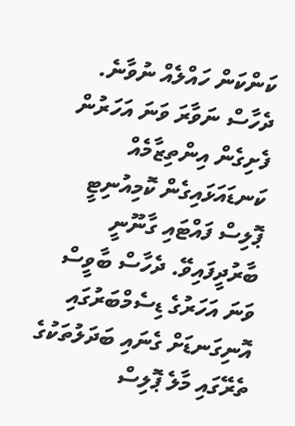ކަންކަން ހައްލެއް ނުވާނެ. ދެހާސް ނަވާރަ ވަނަ އަހަރުން ފެށިގެން އިންތިޒާމެއް ކަނޑައަޅައިގެން ކޮމިއުނިޓީ ޕޮލިސް ފައްޓައި ގާނޫނީ ބާރުދީފައިވޭ. ދެހާސް ބާވީސް ވަނަ އަހަރުގެ ޑިސެމްބަރުގައި އޮނިގަނޑަށް ގެނައި ބަދަލުތަކުގެ ތެރޭގައި މާލެ ޕޮލިސް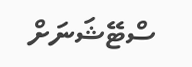ސްޓޭޝަނަށް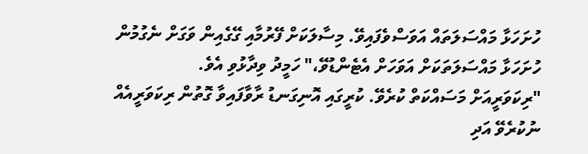ހުށަހަޅާ މައްސަލަތައް އަވަސްވެފައިވޭ. މިސާލަކަށް ފޭރުމާއި ގޭގެއިން ވަގަށް ނެގުމުން ހުށަހަޅާ މައްސަލަތަކަށް އަވަހަށް އެޓެންޑުވޭ،" ހަމީދު ވިދާޅުވި އެވެ.
"ރިކަވަރީއަށް މަސައްކަތް ކުރެވޭ. ކުރީގައި އޮނިގަނޑު ރާވާފައިވާ ގޮތުން ރިކަވަރީއެއް ނުކުރެވޭ އަދި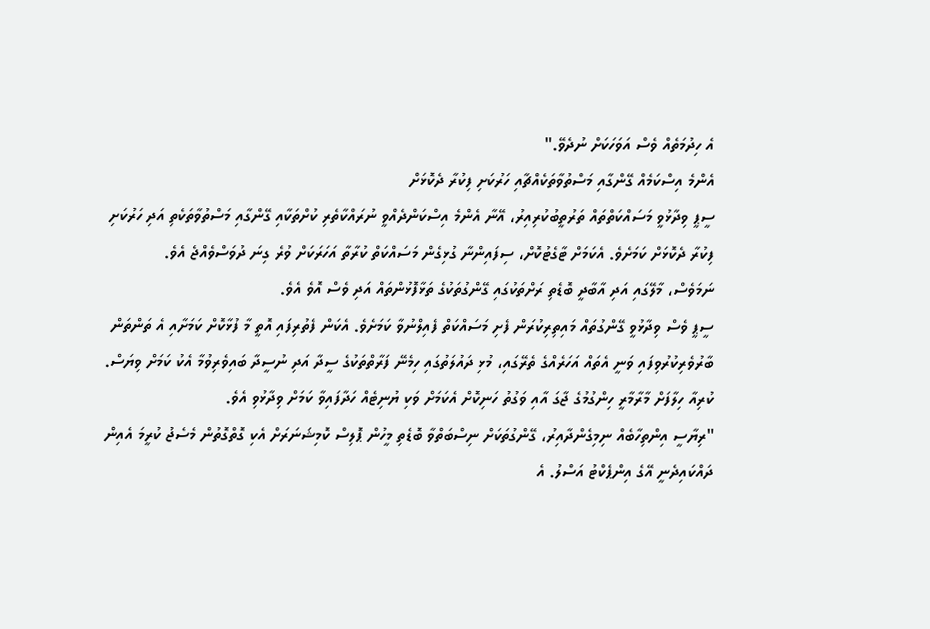އެ ހިދުމަތެއް ވެސް އަވަހަކަށް ނުދެވޭ."
އެންމެ އިސްކަމެއް ގޭންގާއި މަސްތުވާތަކެއްޗާއި ހަރުކަށި ފިކުރާ ދެކޮޅަށް
ސީޕީ ވިދާޅުވީ މަސައްކަތްތައް ތަރުތީބުކުރިއިރު، އޭނާ އެންމެ އިސްކަންދެއްވީ ނުރައްކާތެރި ކުށްތަކާއި ގޭންގާއި މަސްތުވާތަކެތި އަދި ހަރުކަށި ފިކުރާ ދެކޮޅަށް ކަމަށެވެ. އެކަމަށް ޓާގެޓުކޮށް، ސިފައިންނާ ގުޅިގެން މަސައްކަތް ކުރާތާ އަހަރަކަށް ވުރެ ގިނަ ދުވަސްވެއްޖެ އެވެ.
ނަމަވެސް، މާލޭގައި އަދި އާބާދީ ބޮޑެތި ރަށްތަކުގައި ގޭންގުތަކުގެ ތަޅާފޮޅުންތައް އަދި ވެސް އޮވެ އެވެ.
ސީޕީ ވެސް ވިދާޅުވީ ގޭންގުތައް މައިތިރިކުރަން ފެށި މަސައްކަތް ފެއިލްނުވާ ކަމަށެވެ. އެކަން ފެތުރިފައި އޮތީ މާ ފުޅާކޮށް ކަމަށާއި އެ ތަންތަން ބާރުވެރިކުރުވިފައި ވަނީ އެތައް އަހަރެއްގެ ތެރޭގައި، މުޅި ދައުލަތުގައި ހިމެނޭ ފަރާތްތަކުގެ ސީދާ އަދި ނުސީދާ ބައިވެރިވުމާ އެކު ކަމަށް ވިޔަސް. ކުރިއާ ހިލާފަށް މާރާމާރީ ހިންގުމުގެ ޖާގަ އާއި ވަގުތު ހަނިކޮށް އެކަމަށް ވަކި ޔުނިޓެއް ހަދާފައިވާ ކަމަށް ވިދާޅުވި އެވެ.
"ރިޔާސީ އިންތިހާބެއް ނިމިގެންދާއިރު، ގޭންގުތަކަށް ނިސްބަތްވާ ބޮޑެތި މީހުން ޕޮލިސް ކޮމިޝަނަރަށް އެކި ގޮތްގޮތުން މެސެޖު ކުރީމަ އެއިން ދައްކައިދެނީ އޭގެ އިންޕެކްޓު އަސްލު. އެ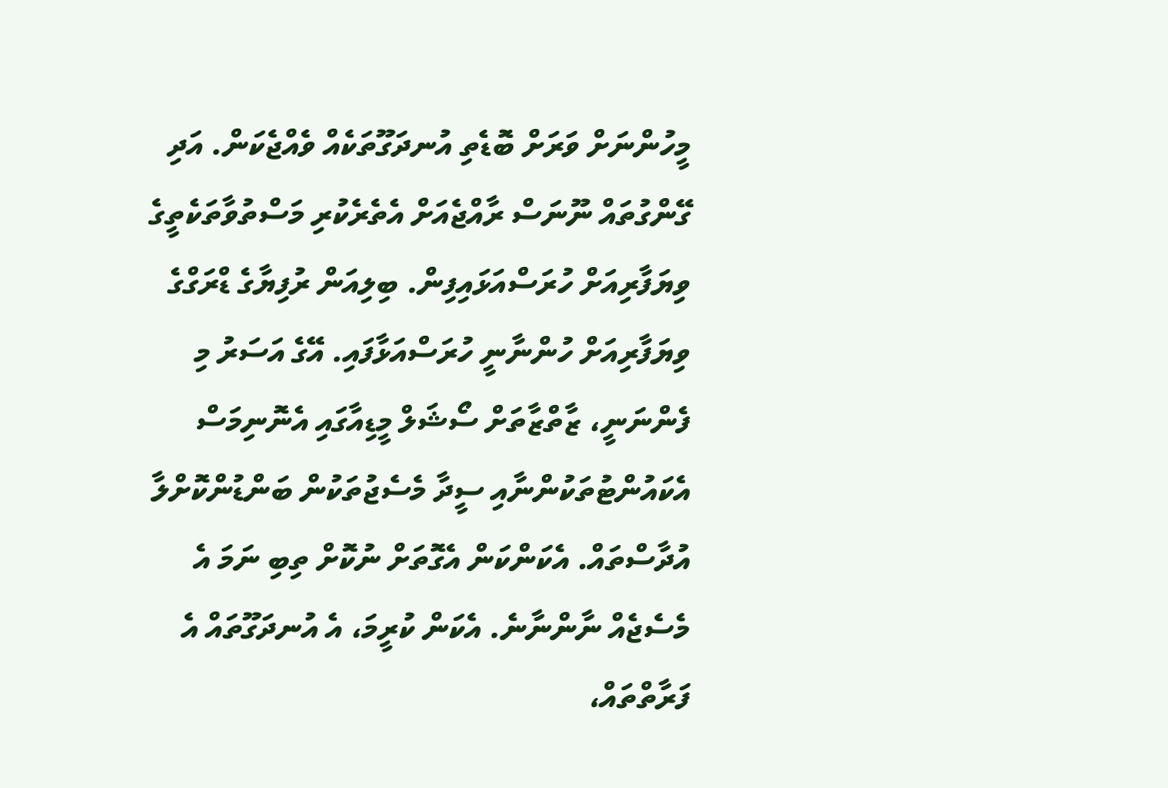މީހުންނަށް ވަރަށް ބޮޑެތި އުނދަގޫތަކެއް ވެއްޖެކަން. އަދި ގޭންގުތައް ނޫނަސް ރާއްޖެއަށް އެތެރެކުރި މަސްތުވާތަކެތީގެ ވިޔަފާރިއަށް ހުރަސްއަޅައިފިން. ބިލިއަން ރުފިޔާގެ ޑްރަގްގެ ވިޔަފާރިއަށް ހުންނާނީ ހުރަސްއަޅާފައި. އޭގެ އަސަރު މި ފެންނަނީ، ޒާތްޒާތަށް ސޯޝަލް މީޑިއާގައި އެނޮނިމަސް އެކައުންޓުތަކުންނާއި ސީދާ މެސެޖުތަކުން ބަންޑުންކޮށްލާ އުދާސްތައް. އެކަންކަން އެގޮތަށް ނުކޮށް ތިބި ނަމަ އެ މެސެޖެއް ނާންނާނެ. އެކަން ކުރީމަ، އެ އުނދަގޫތައް އެ ފަރާތްތައް،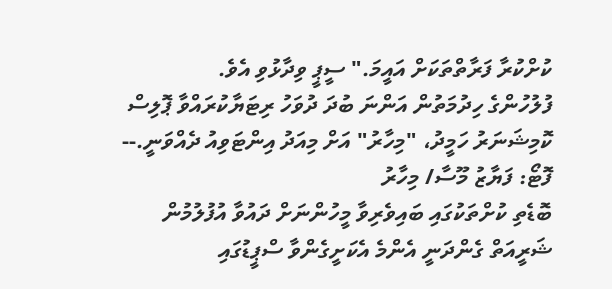ކުށްކުރާ ފަރާތްތަކަށް އައީމަ." ސީޕީ ވިދާޅުވި އެވެ.
ފުލުހުންގެ ހިދުމަތުން އަންނަ ބުދަ ދުވަހު ރިޓަޔާކުރައްވާ ޕޮލިސް ކޮމިޝަނަރު ހަމީދު، "މިހާރު" އަށް މިއަދު އިންޓަވިއު ދެއްވަނީ.-- ފޮޓޯ: ފަޔާޒު މޫސާ/ މިހާރު
ބޮޑެތި ކުށްތަކުގައި ބައިވެރިވާ މީހުންނަށް ދައުވާ އުފުލުމުން ޝަރީއަތް ގެންދަނީ އެންމެ އެކަށީގެންވާ ސްޕީޑުގައި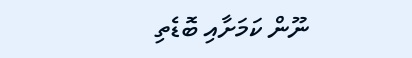ނޫން ކަމަށާއި ބޮޑެތި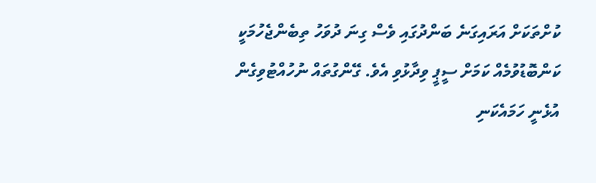ކުށްތަކަށް އަރައިގަނެ ބަންދުގައި ވެސް ގިނަ ދުވަހު ތިބެންޖެހުމަކީ ކަންބޮޑުވުމެއް ކަމަށް ސީޕީ ވިދާޅުވި އެވެ. ގޭންގުތައް ނުހުއްޓުވިގެން އުޅެނީ ހަމައެކަނި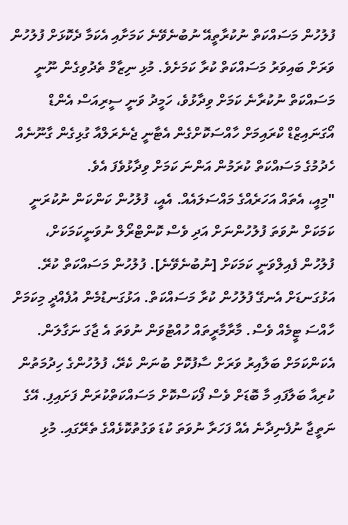ފުލުހުން މަސައްކަތް ނުކުރާތީއޭ ނުބުނެވޭނެ ކަމަށާއި އެކަމާ ދެކޮޅަށް ފުލުހުން ވަރަށް ބައިވަރު މަސައްކަތް ކުރާ ކަމަށެވެ. މުޅި ނިޒާމް ތެދުވިގެން ނޫނީ މަސައްކަތް ނުކުރާނެ ކަމަށް ވިދާޅުވެ، ހަމީދު ވަނީ ސީރިއަސް އެންޑް އޯގަނައިޒްޑް ކްރައިމަށް ހާއްސަކޮށްގެން އެޓާނީ ޖެނެރަލްއާ ގުޅިގެން ގާނޫނެއް ހެދުމުގެ މަސައްކަތް ކުރަމުން އަންނަ ކަމަށް ވިދާޅުވެފަ އެވެ.
"މިއީ، އެތައް އަހަރެއްގެ މައްސަލައެއް. އެއީ، ފުލުހުން ކަންކަން ނުކުރަނީ ކަމަކަށް ނުވަތަ ފުލުހުންނަށް އަދި ވެސް ކޮންޓްރޯލް ނުވަނީކަމަކަށް، ފުލުހުން ފެއިލްވަނީ ކަމަކަށް [ނުބުނެވޭނެ]. ފުލުހުން މަސައްކަތް ކުރޭ. އަޅުގަނޑަށް އެނގޭ ފުލުހުން ކުރާ މަސައްކަތް. އަޅުގަނޑުމެން އުފެއްދީ މިކަމަށް ހާއްސަ ޓީމެއް ވެސް. މާރާމާރީތައް ހުއްޓުވަން ނުވަތަ އެ ޖާގަ ނަގާލަން. އެކަންކަމަށް ބަލާއިރު ވަރަށް ސާފުކޮށް ބުނަން ކެރޭ، ފުލުހުންގެ ހިދުމަތުން ކުރިއާ ބަލާފައި މާ ބޮޑަށް ވެސް ފޯކަސްކޮށް މަސައްކަތްކުރަން ފަށައިފި. އޭގެ ނަތީޖާ ނުފެނިދާނެ އެއް ފަހަރާ ނުވަތަ ކުޑަ ވަގުތުކޮޅެއްގެ ތެރޭގައި. މުޅި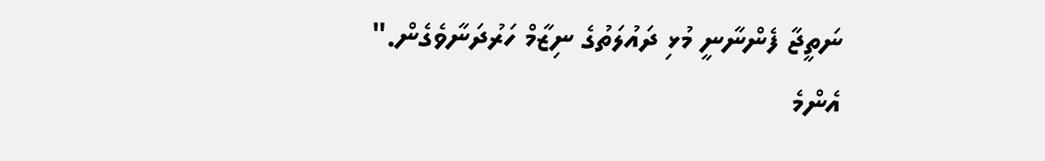ނަތީޖާ ފެންނާނީ މުޅި ދައުލަތުގެ ނިޒާމް ހަރުދަނާވެގެން."
އެންމެ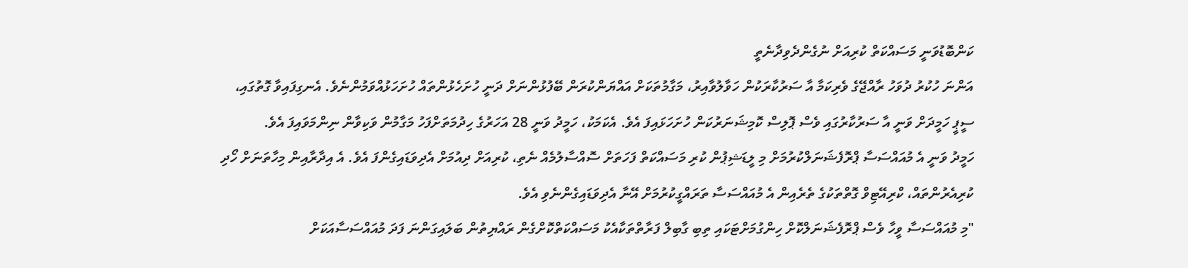ކަންބޮޑުވަނީ މަސައްކަތް ކުރިއަށް ނުގެންދެވިދާނެތީ
އަންނަ ހުކުރު ދުވަހު ރާއްޖޭގެ ވެރިކަމާ އާ ސަރުކާރަކުން ހަވާލުވާއިރު، މަގާމުތަކަށް އައްޔަންކުރަން ބޭފުޅުންނަށް ދަނީ ހުށަހެޅުންތައް ހުށަހަޅުއްވަމުންނެވެ. އެނގިފައިވާ ގޮތުގައި، ސީޕީ ހަމީދަށް ވަނީ އާ ސަރުކާރުގައި ވެސް ޕޮލިސް ކޮމިޝަނަރުކަން ހުށަހަޅައިފަ އެވެ. އެކަމަކު، ހަމީދު ވަނީ 28 އަހަރުގެ ހިދުމަތަށްފަހު މަގާމުން ވަކިވާން ނިންމަވައިފަ އެވެ.
ހަމީދު ވަނީ އެ މުއައްސަސާ ޕްރޮފެޝަނަލްކުރުމަށް މި ލީޑަޝިޕުން ކުރި މަސައްކަތް ފަހަތަށް ސޮއްސާލުމެއް ނެތި، ކުރިއަށް ދިއުމަށް އެދިވަޑައިގެންފަ އެވެ. އެ އިދާރާއިން މިހާތަނަށް ހޯދި ކުރިއެރުންތައް، ކްރިއޭޓިވް ގޮތްތަކުގެ ތެރެއިން އެ މުއައްސަސާ ތަރައްގީކުރުމަށް އޭނާ އެދިވަޑައިގެންނެވި އެވެ.
"މި މުއައްސަސާ ވީހާ ވެސް ޕްރޮފެޝަނަލްކޮށް ހިންގުމަށްޓަކައި ތިބި ގާބިލް ފަރާތްތަކާއެކު މަސައްކަތްކޮށްގެން ރައްޔިތުން ބަލައިގަންނަ ފަދަ މުއައްސަސާއަކަށް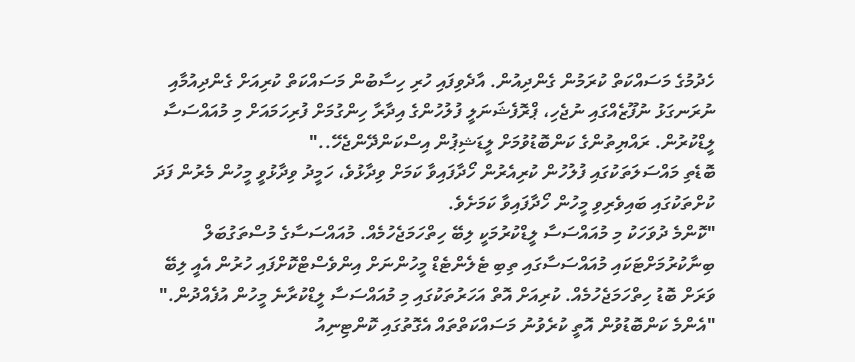ހެދުމުގެ މަސައްކަތް ކުރަމުން ގެންދިއުން. އާދެވިފައި ހުރި ހިސާބުން މަސައްކަތް ކުރިއަށް ގެންދިއުމާއި ނުރަނގަޅު ނުފޫޒެއްގައި ނުޖެހި، ޕްރޮފެޝަނަލީ ފުލުހުންގެ އިދާރާ ހިންގުމަށް ފުރިހަމައަށް މި މުއައްސަސާ ލީޑްކުރުން. ރައްޔިތުންގެ ކަންބޮޑުވުމަށް ލީޑަޝިޕުން އިސްކަންދޭންޖެހޭ.."
ބޮޑެތި މައްސަލަތަކުގައި ފުލުހުން ކުރިއެރުން ހޯދާފައިވާ ކަމަށް ވިދާޅުވެ، ހަމީދު ވިދާޅުވީ މީހުން މެރުން ފަދަ ކުށްތަކުގައި ބައިވެރިވި މީހުން ހޯދާފައިވާ ކަމަށެވެ.
"ކޮންމެ ދުވަހަކު މި މުއައްސަސާ ލީޑްކުރުމަކީ ލިބޭ ހިތްހަމަޖެހުމެއް. މުއައްސަސާގެ މުސްތަގުބަލް ބިނާކުރުމަށްޓަކައި މުއައްސަސާގައި ތިބި ޓެލެންޓެޑް މީހުންނަށް އިންވެސްޓްކޮށްފައި ހުރުން އެއީ ލިބޭ ވަރަށް ބޮޑު ހިތްހަމަޖެހުމެއް. ކުރިއަށް އޮތް އަހަރުތަކުގައި މި މުއައްސަސާ ލީޑްކުރާނެ މީހުން އުފެއްދުން."
"އެންމެ ކަންބޮޑުވުން އޮތީ ކުރެވުނު މަސައްކަތްތައް އެގޮތުގައި ކޮންޓިނިއު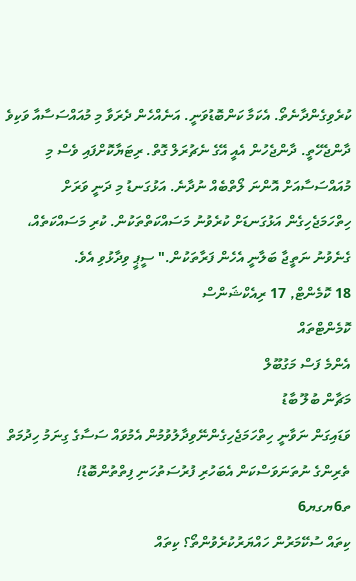ކުރެވިގެންދާނެތޯ. އެކަމާ ކަންބޮޑުވަނީ. އަނެއްހެން ދެރަވާ މި މުއައްސަސާއާ ވަކިވެ ދާންޖެހޭތީ. ދާންޖެހުން އެއީ އޭގެ ނެޗުރަލް ގޮތް. ރިޓަޔާކޮށްފައި ވެސް މި މުއައްސަސާއަށް އޮންނަ ލޯތްބެއް ނުދާނެ. އަޅުގަނޑު މި ދަނީ ވަރަށް ހިތްހަމަޖެހިގެން އަޅުގަނޑަށް ކުރެވުނު މަސައްކަތްތަކުން. ކުރި މަސައްކަތެއް، ގެނެވުނު ނަތީޖާ ބަލާނީ އެހެން ފަރާތަކުން." ސީޕީ ވިދާޅުވި އެވެ.
18 ކޮމެންޓް, 17 ރިއެކްޝަންސް
ކޮމެންޓްތައް
އެންމެ ފަސް މަގުބޫލް
މަޗާން ބުލޫ ބާޑު
ވަޑައިގަން ނަވާނީ ހިތްހަމަޖެހިގެންނޭވިދާލުވުމުން އެމުވައް ސަސާގެ ގިނަމު ހިދުމަތް ތެރިންގެ ނުތަނަވަސްކަން އެބަހުރި ފުރުސަތުހަނި ފިތްތުންބޮޑު!
ތ6ޔގޔ6
ކިތައް ސުކޭމަރުން ހައްޔަރުކުރެވުންތޯ؟ ކިތައް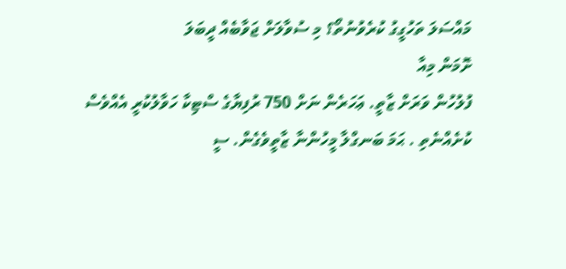މައްސަލަ ތަހުގީގު ކުރެވުނުތޯ؟ މި ސުވާލަށް ޖަވާބެއް ދީބަލަ
ށޮމަން މިއާ
ފުލުހުން ވަރަށް ޒާތީ. ޢަހަރެން ނަށް 750 ރުފިޔާގެ ސްޓިކާ ހަވާލުކުރީ އެއްވެސް ކުށެއްނެތި . ޙަމަ ބަނގްލާ މީހުންނާ ޒާތީވެގެން. ސީ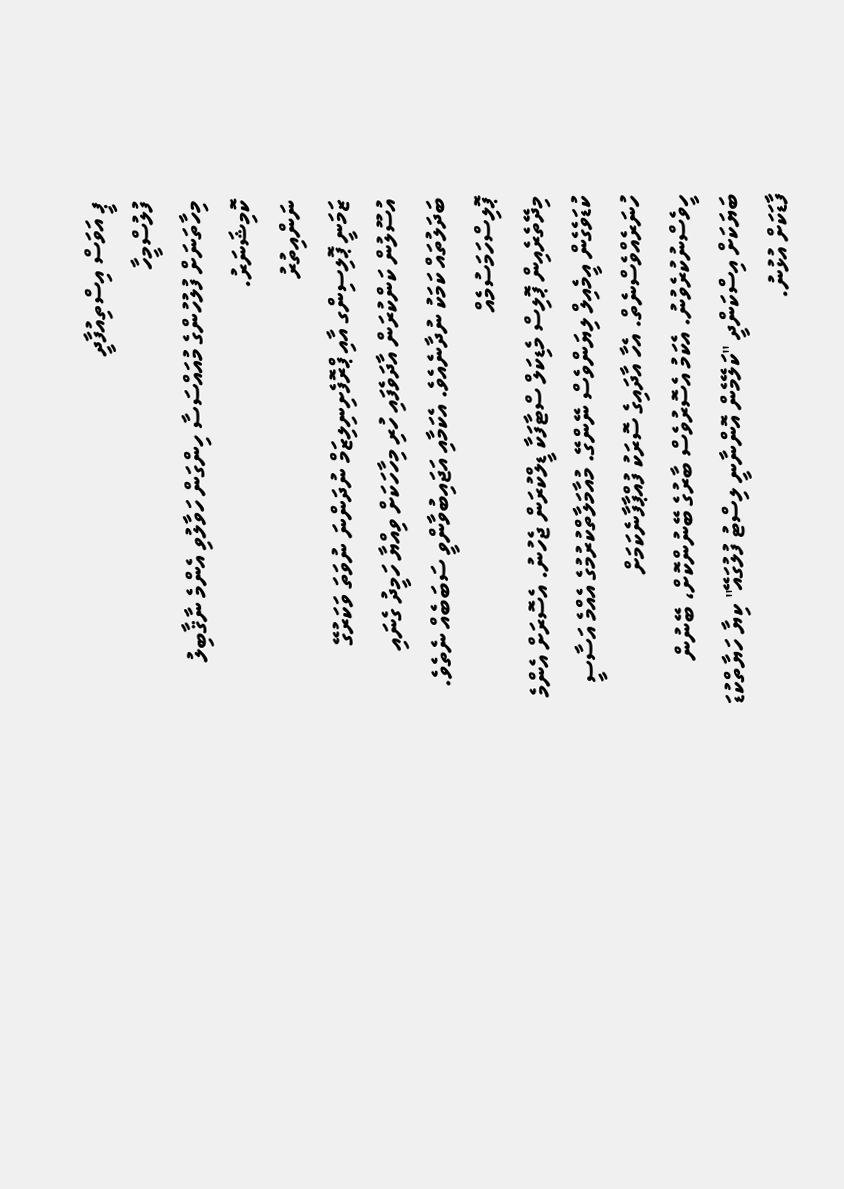ޕީ އަވަސް އިސްތިއުފާދީ
ފުލުސްމީހާ
މިހާތަނަށް ފުލުހުންގެ މުއައްސަސާ ހިންގަން ހަވާލުވި އެންމެ ނާޤާބިލު ކޮމިޝަނަރު.
ނަންއިތުރު
ޒަމަނީ ޕޮލިސިންގ އާއި ޕްރޮފެށިނިލިޒަމް ނުދަންނަ ނުވަތަ ވަކަރުގޭ އުސޫލުން ކަންކުރަން އާދަވެފައި ހުރި މިހާހަކަށް ވިއްޔާ ހަމީދު ގެނައި ބަދަލުތައް ކަމަކު ނުދާނެއެވެ. އެކަމާއި އަޖައިބުވާންވީ ސަބަބެއް ނެތެވެ.
ޕޮލިސްހަމަސުމެއް
މިދޭތެރެއިން ޕޮލިސް މެޑިކަލް ސްޓާފަކާ ޑީލްކުރަން ޖެހުނު. އެސޮރަށް އެންމެ ކުޑަވެގެން އީމެއިލް ލިޔަންވެސް ނޭންގޭ. މުއާމަލާތްކުރުމުގެ އެއްމެ އަސާސީ ހުނަރެއްވެސްނެތް. އެހާ އާދައިގެ ސޮރަކު ފުއްޕާފާނެކަމަށް ހީވެސްނުކުރެވުނު. އެކަމު އެސޮރުވެސް ބާރުގެ ބޭނުންކޮށް، ބޭނުން ބަޔަކަށް އިސްކަންދީ "ކަލޭމެން އޮންނާނީ ލިސްޓު ފުލުގައޭ" ކިޔާ ހަޔާތްކުޑަ ފާޑަކަށް އުޅުނު.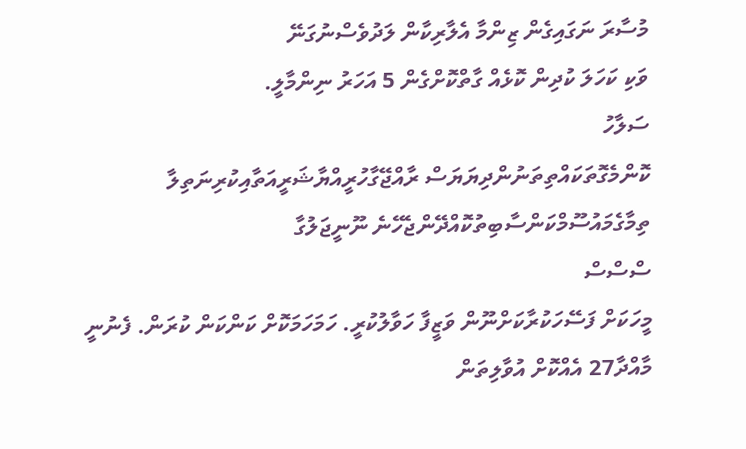މުސާރަ ނަގައިގެން ޒިންމާ އެލާރިކާން ލަދުވެސްނުގަނޭ
ވަކި ކަހަލަ ކުދިން ކޮޅެއް ގާތްކޮށްގެން 5 އަހަރު ނިންމާލީ.
ސަލާހު
ކޮންމެގޮތަކައްތިތަނުންދިޔަޔަސް ރާއްޖޭގާހުރީއްޔާޝަރީއަތާއިކުރިނަތިލާ ތިމާގެމައުސޫމްކަންސާބިތުކޮއްދޭންޖެހޭނެ ނޫނީޖަލުގާ
ސްސްސް
މީހަކަށް ފަސޭހަކުރާކަށްނޫން ވަޒީފާ ހަވާލުކުރީ. ހަމަހަމަކޮށް ކަންކަން ކުރަން. ފެނުނީ މާއްދާ27 އެއްކޮށް އުވާލިތަން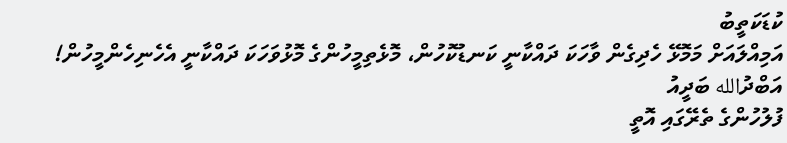ކުޑަކަތީބު
އަމިއްލައަށް މަމޮޅޭ ހެދިގެން ވާހަކަ ދައްކާނީ ކަނޑުކޮހުން، މޮޅެތިމީހުންގެ މޮޅުވަހަކަ ދައްކާނީ އެހެނިހެންމީހުން!
އަބްދުالله ބަދީއު
ފުލުހުންގެ ތެރޭގައި އޮތީ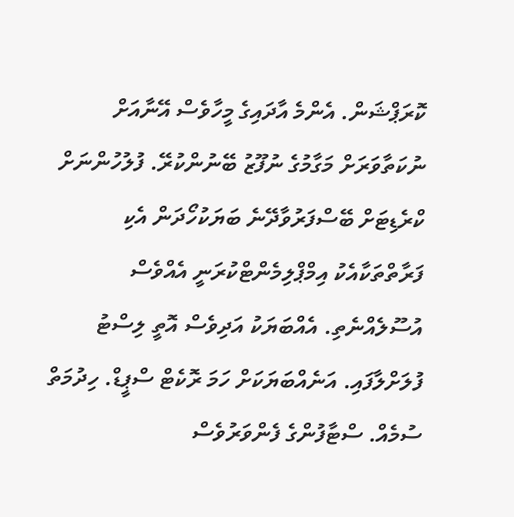ކޮރަޕްޝަން. އެންމެ އާދައިގެ މީހާވެސް އޭނާއަށް ނުކަތާވަރަށް މަގާމުގެ ނުފޫޒު ބޭނުންކުރޭ. ފުލުހުންނަށް ކްރެޑިޓަށް ބޭސްފަރުވާދޭނެ ބަޔަކުހޯދަން އެކި ފަރާތްތަކާއެކު އިމްޕްލިމެންޓްކުރަނީ އެއްވެސް އުސޫލެއްނެތި. އެއްބަޔަކު އަދިވެސް އޮތީ ލިސްޓު ފުލަށްލާފައި. އަނެއްބަޔަކަށް ހަމަ ރޮކެޓް ސްޕީޑް. ހިދުމަތް ސުމެއް. ސްޓާފުންގެ ފެންވަރުވެސް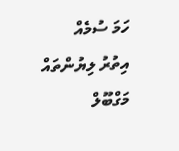ހަމަ ސުމެއް
އިތުރު ލިޔުންތައް
މަގްބޫލް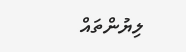ލިޔުންތައް